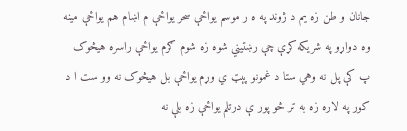جانان و طن زه يم د ژوند په ه ر موسم يواځې سحر يواځې م اښام هم يواځې مينه وه دواړو په شريکه کړې چې رښتيني شوه زه شوم ګرم يواځې راسره هیڅوک پ کې پل نه وهي ستا د غمونو پېټ ي وړم يواځې بل هیڅوک نه وو ست ا د کور په لاره زه به تر څو پور ې درتلم يواځې زه بلې نه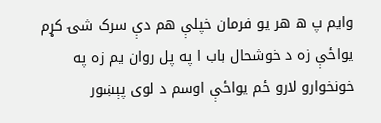وايم پ ه هر يو فرمان خپلې هم دې سرک شۍ کړم يواځې زه د خوشحال باب ا په پل روان يم زه په خونخوارو لارو ځم يواځې اوسم د لوی پېښور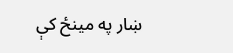ښار په مينځ کې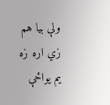ولې بیا هم زي اره زه يم يواځې